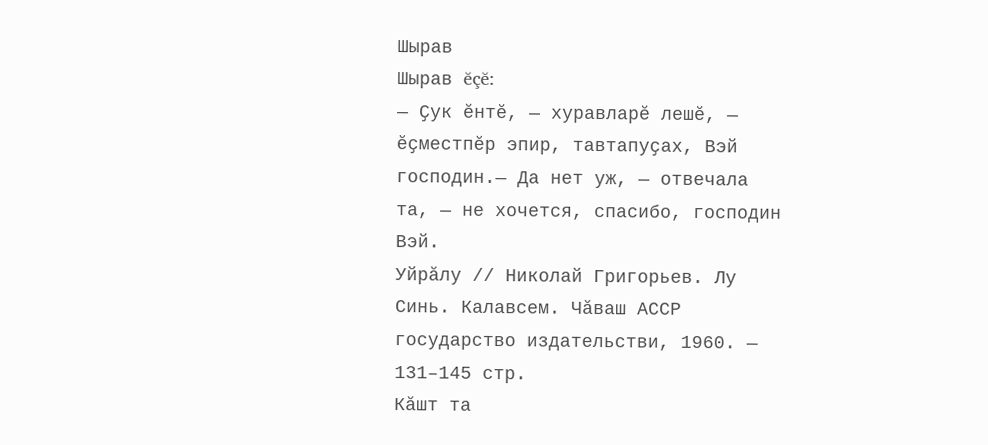Шырав
Шырав ĕçĕ:
— Ҫук ӗнтӗ, — хуравларӗ лешӗ, — ӗҫместпӗр эпир, тавтапуҫах, Вэй господин.— Да нет уж, — отвечала та, — не хочется, спасибо, господин Вэй.
Уйрӑлу // Николай Григорьев. Лу Синь. Калавсем. Чӑваш АССР государство издательстви, 1960. — 131–145 стр.
Кӑшт та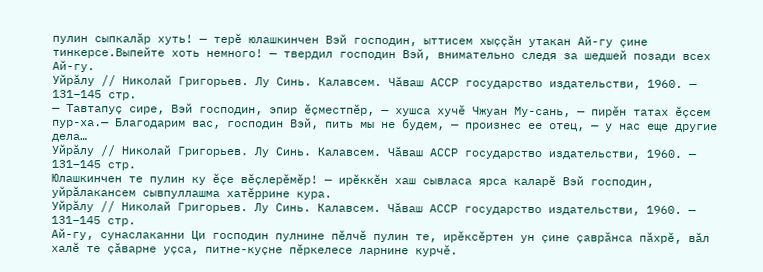пулин сыпкалӑр хуть! — терӗ юлашкинчен Вэй господин, ыттисем хыҫҫӑн утакан Ай-гу ҫине тинкерсе.Выпейте хоть немного! — твердил господин Вэй, внимательно следя за шедшей позади всех Ай-гу.
Уйрӑлу // Николай Григорьев. Лу Синь. Калавсем. Чӑваш АССР государство издательстви, 1960. — 131–145 стр.
— Тавтапуҫ сире, Вэй господин, эпир ӗҫместпӗр, — хушса хучӗ Чжуан Му-сань, — пирӗн татах ӗҫсем пур-ха.— Благодарим вас, господин Вэй, пить мы не будем, — произнес ее отец, — у нас еще другие дела…
Уйрӑлу // Николай Григорьев. Лу Синь. Калавсем. Чӑваш АССР государство издательстви, 1960. — 131–145 стр.
Юлашкинчен те пулин ку ӗҫе вӗҫлерӗмӗр! — ирӗккӗн хаш сывласа ярса каларӗ Вэй господин, уйрӑлакансем сывпуллашма хатӗррине кура.
Уйрӑлу // Николай Григорьев. Лу Синь. Калавсем. Чӑваш АССР государство издательстви, 1960. — 131–145 стр.
Ай-гу, сунаслаканни Ци господин пулнине пӗлчӗ пулин те, ирӗксӗртен ун ҫине ҫаврӑнса пӑхрӗ, вӑл халӗ те ҫӑварне уҫса, питне-куҫне пӗркелесе ларнине курчӗ.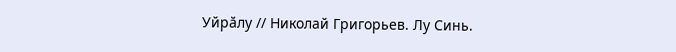Уйрӑлу // Николай Григорьев. Лу Синь.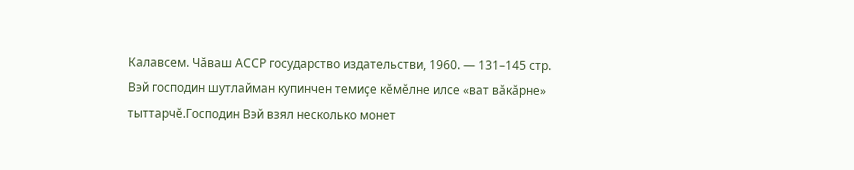Калавсем. Чӑваш АССР государство издательстви, 1960. — 131–145 стр.
Вэй господин шутлайман купинчен темиҫе кӗмӗлне илсе «ват вӑкӑрне» тыттарчӗ.Господин Вэй взял несколько монет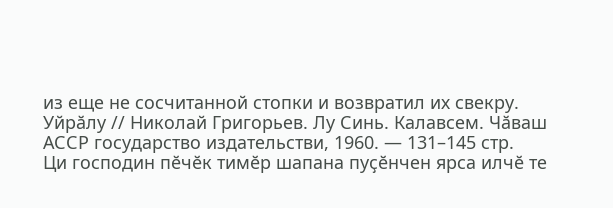из еще не сосчитанной стопки и возвратил их свекру.
Уйрӑлу // Николай Григорьев. Лу Синь. Калавсем. Чӑваш АССР государство издательстви, 1960. — 131–145 стр.
Ци господин пӗчӗк тимӗр шапана пуҫӗнчен ярса илчӗ те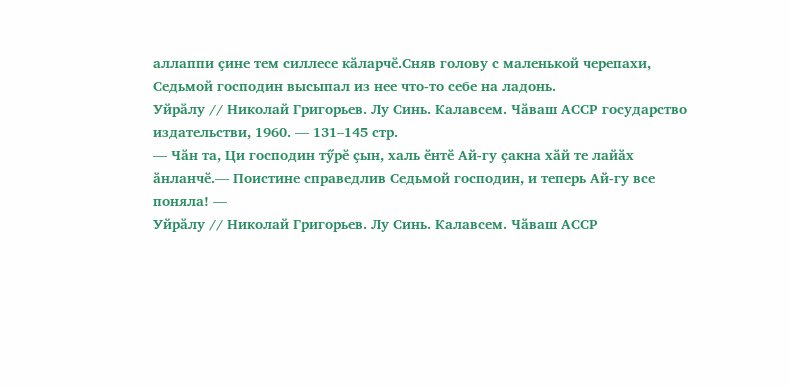аллаппи ҫине тем силлесе кӑларчӗ.Сняв голову с маленькой черепахи, Седьмой господин высыпал из нее что-то себе на ладонь.
Уйрӑлу // Николай Григорьев. Лу Синь. Калавсем. Чӑваш АССР государство издательстви, 1960. — 131–145 стр.
— Чӑн та, Ци господин тӳрӗ ҫын, халь ӗнтӗ Ай-гу ҫакна хӑй те лайӑх ӑнланчӗ.— Поистине справедлив Седьмой господин, и теперь Ай-гу все поняла! —
Уйрӑлу // Николай Григорьев. Лу Синь. Калавсем. Чӑваш АССР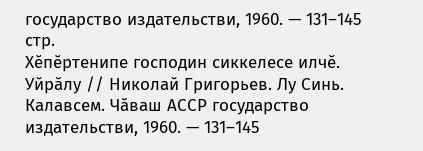государство издательстви, 1960. — 131–145 стр.
Хӗпӗртенипе господин сиккелесе илчӗ.
Уйрӑлу // Николай Григорьев. Лу Синь. Калавсем. Чӑваш АССР государство издательстви, 1960. — 131–145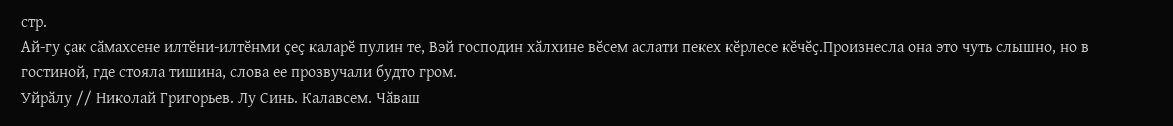стр.
Ай-гу ҫак сӑмахсене илтӗни-илтӗнми ҫеҫ каларӗ пулин те, Вэй господин хӑлхине вӗсем аслати пекех кӗрлесе кӗчӗҫ.Произнесла она это чуть слышно, но в гостиной, где стояла тишина, слова ее прозвучали будто гром.
Уйрӑлу // Николай Григорьев. Лу Синь. Калавсем. Чӑваш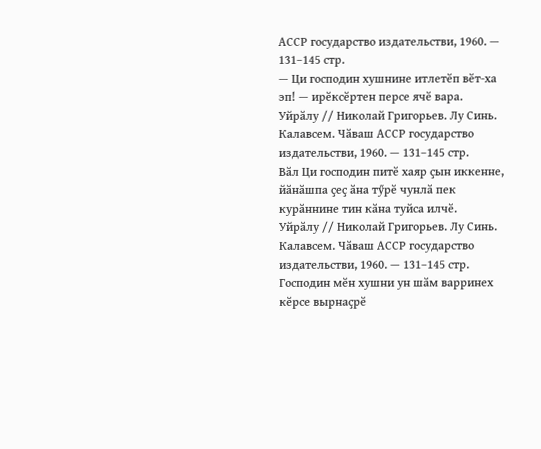АССР государство издательстви, 1960. — 131–145 стр.
— Ци господин хушнине итлетӗп вӗт-ха эп! — ирӗксӗртен персе ячӗ вара.
Уйрӑлу // Николай Григорьев. Лу Синь. Калавсем. Чӑваш АССР государство издательстви, 1960. — 131–145 стр.
Вӑл Ци господин питӗ хаяр ҫын иккенне, йӑнӑшпа ҫеҫ ӑна тӳрӗ чунлӑ пек курӑннине тин кӑна туйса илчӗ.
Уйрӑлу // Николай Григорьев. Лу Синь. Калавсем. Чӑваш АССР государство издательстви, 1960. — 131–145 стр.
Господин мӗн хушни ун шӑм варринех кӗрсе вырнаҫрӗ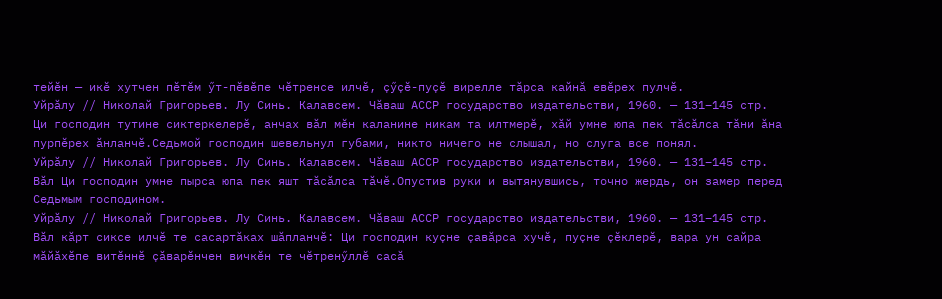тейӗн — икӗ хутчен пӗтӗм ӳт-пӗвӗпе чӗтренсе илчӗ, ҫӳҫӗ-пуҫӗ вирелле тӑрса кайнӑ евӗрех пулчӗ.
Уйрӑлу // Николай Григорьев. Лу Синь. Калавсем. Чӑваш АССР государство издательстви, 1960. — 131–145 стр.
Ци господин тутине сиктеркелерӗ, анчах вӑл мӗн каланине никам та илтмерӗ, хӑй умне юпа пек тӑсӑлса тӑни ӑна пурпӗрех ӑнланчӗ.Седьмой господин шевельнул губами, никто ничего не слышал, но слуга все понял.
Уйрӑлу // Николай Григорьев. Лу Синь. Калавсем. Чӑваш АССР государство издательстви, 1960. — 131–145 стр.
Вӑл Ци господин умне пырса юпа пек яшт тӑсӑлса тӑчӗ.Опустив руки и вытянувшись, точно жердь, он замер перед Седьмым господином.
Уйрӑлу // Николай Григорьев. Лу Синь. Калавсем. Чӑваш АССР государство издательстви, 1960. — 131–145 стр.
Вӑл кӑрт сиксе илчӗ те сасартӑках шӑпланчӗ: Ци господин куҫне ҫавӑрса хучӗ, пуҫне ҫӗклерӗ, вара ун сайра мӑйӑхӗпе витӗннӗ ҫӑварӗнчен вичкӗн те чӗтренӳллӗ сасӑ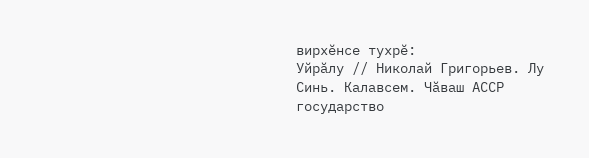вирхӗнсе тухрӗ:
Уйрӑлу // Николай Григорьев. Лу Синь. Калавсем. Чӑваш АССР государство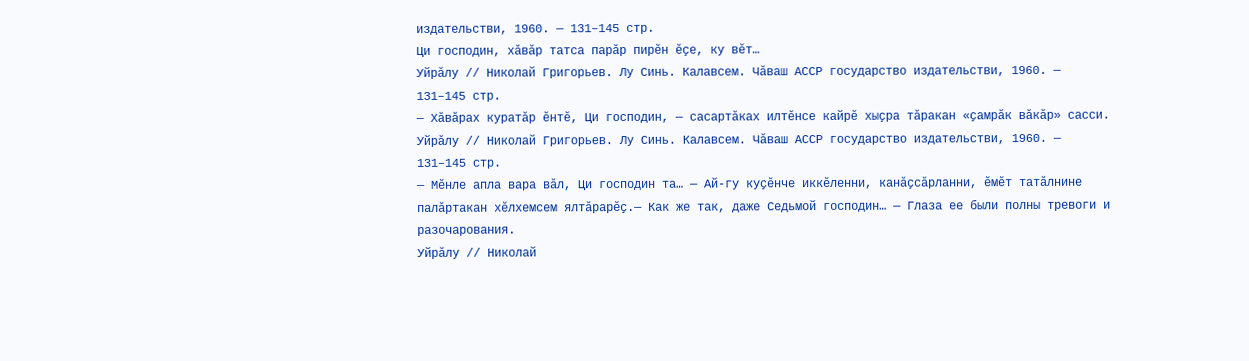издательстви, 1960. — 131–145 стр.
Ци господин, хӑвӑр татса парӑр пирӗн ӗҫе, ку вӗт…
Уйрӑлу // Николай Григорьев. Лу Синь. Калавсем. Чӑваш АССР государство издательстви, 1960. — 131–145 стр.
— Хӑвӑрах куратӑр ӗнтӗ, Ци господин, — сасартӑках илтӗнсе кайрӗ хыҫра тӑракан «ҫамрӑк вӑкӑр» сасси.
Уйрӑлу // Николай Григорьев. Лу Синь. Калавсем. Чӑваш АССР государство издательстви, 1960. — 131–145 стр.
— Мӗнле апла вара вӑл, Ци господин та… — Ай-гу куҫӗнче иккӗленни, канӑҫсӑрланни, ӗмӗт татӑлнине палӑртакан хӗлхемсем ялтӑрарӗҫ.— Как же так, даже Седьмой господин… — Глаза ее были полны тревоги и разочарования.
Уйрӑлу // Николай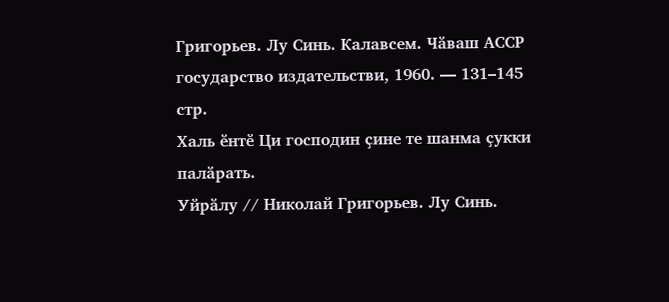Григорьев. Лу Синь. Калавсем. Чӑваш АССР государство издательстви, 1960. — 131–145 стр.
Халь ӗнтӗ Ци господин ҫине те шанма ҫукки палӑрать.
Уйрӑлу // Николай Григорьев. Лу Синь.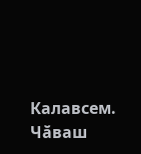Калавсем. Чӑваш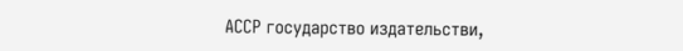АССР государство издательстви,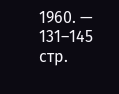1960. — 131–145 стр.